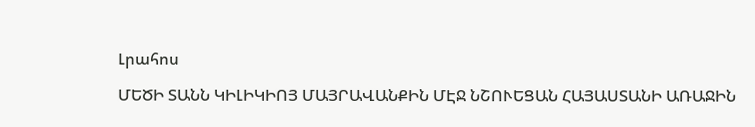Լրահոս

ՄԵԾԻ ՏԱՆՆ ԿԻԼԻԿԻՈՅ ՄԱՅՐԱՎԱՆՔԻՆ ՄԷՋ ՆՇՈՒԵՑԱՆ ՀԱՅԱՍՏԱՆԻ ԱՌԱՋԻՆ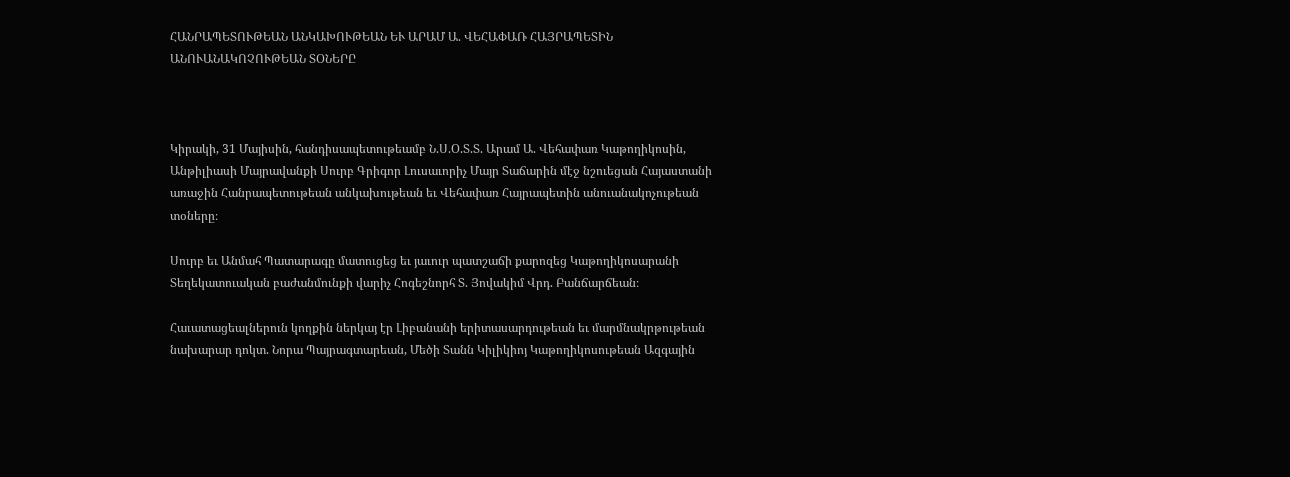ՀԱՆՐԱՊԵՏՈՒԹԵԱՆ ԱՆԿԱԽՈՒԹԵԱՆ ԵՒ ԱՐԱՄ Ա. ՎԵՀԱՓԱՌ ՀԱՅՐԱՊԵՏԻՆ ԱՆՈՒԱՆԱԿՈՉՈՒԹԵԱՆ ՏՕՆԵՐԸ



Կիրակի, 31 Մայիսին, հանդիսապետութեամբ Ն.Ս.Օ.Տ.Տ. Արամ Ա. Վեհափառ Կաթողիկոսին, Անթիլիասի Մայրավանքի Սուրբ Գրիգոր Լուսաւորիչ Մայր Տաճարին մէջ նշուեցան Հայաստանի առաջին Հանրապետութեան անկախութեան եւ Վեհափառ Հայրապետին անուանակոչութեան տօները։

Սուրբ եւ Անմահ Պատարագը մատուցեց եւ յաւուր պատշաճի քարոզեց Կաթողիկոսարանի Տեղեկատուական բաժանմունքի վարիչ Հոգեշնորհ Տ. Յովակիմ Վրդ. Բանճարճեան։

Հաւատացեալներուն կողքին ներկայ էր Լիբանանի երիտասարդութեան եւ մարմնակրթութեան նախարար դոկտ. Նորա Պայրագտարեան, Մեծի Տանն Կիլիկիոյ Կաթողիկոսութեան Ազգային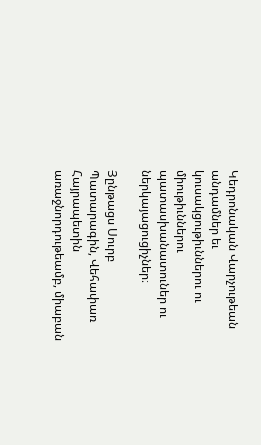Կեդրոնական Վարչութեան անդամներ եւ կուսակցութիւններու ու միութիւններու պատասխանատուներ ու ներկայացուցիչներ։

Յընթացս Սուրբ Պատարագին, Վեհափառ Հայրապետին առաջնորդութեամբ, միաբան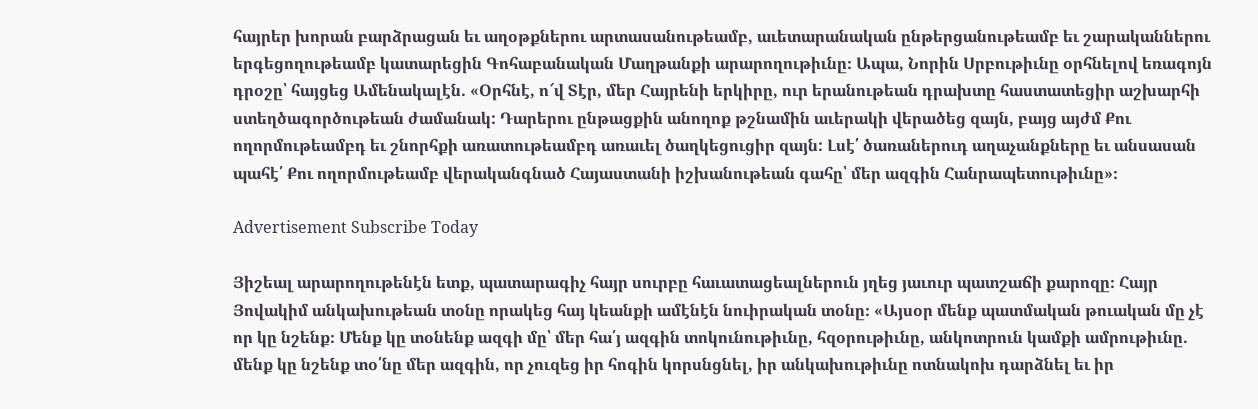հայրեր խորան բարձրացան եւ աղօթքներու արտասանութեամբ, աւետարանական ընթերցանութեամբ եւ շարականներու երգեցողութեամբ կատարեցին Գոհաբանական Մաղթանքի արարողութիւնը։ Ապա, Նորին Սրբութիւնը օրհնելով եռագոյն դրօշը՝ հայցեց Ամենակալէն. «Օրհնէ, ո՜վ Տէր, մեր Հայրենի երկիրը, ուր երանութեան դրախտը հաստատեցիր աշխարհի ստեղծագործութեան ժամանակ: Դարերու ընթացքին անողոք թշնամին աւերակի վերածեց զայն, բայց այժմ Քու ողորմութեամբդ եւ շնորհքի առատութեամբդ առաւել ծաղկեցուցիր զայն: Լսէ՛ ծառաներուդ աղաչանքները եւ անսասան պահէ՛ Քու ողորմութեամբ վերականգնած Հայաստանի իշխանութեան գահը՝ մեր ազգին Հանրապետութիւնը»։

Advertisement Subscribe Today

Յիշեալ արարողութենէն ետք, պատարագիչ հայր սուրբը հաւատացեալներուն յղեց յաւուր պատշաճի քարոզը։ Հայր Յովակիմ անկախութեան տօնը որակեց հայ կեանքի ամէնէն նուիրական տօնը։ «Այսօր մենք պատմական թուական մը չէ որ կը նշենք։ Մենք կը տօնենք ազգի մը՝ մեր հա՛յ ազգին տոկունութիւնը, հզօրութիւնը, անկոտրուն կամքի ամրութիւնը. մենք կը նշենք տօ՛նը մեր ազգին, որ չուզեց իր հոգին կորսնցնել, իր անկախութիւնը ոտնակոխ դարձնել եւ իր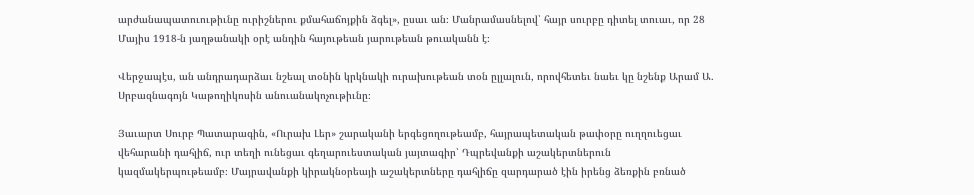արժանապատուութիւնը ուրիշներու քմահաճոյքին ձգել», ըսաւ ան։ Մանրամասնելով՝ հայր սուրբը դիտել տուաւ, որ 28 Մայիս 1918-ն յաղթանակի օրէ անդին հայութեան յարութեան թուականն է։

Վերջապէս, ան անդրադարձաւ նշեալ տօնին կրկնակի ուրախութեան տօն ըլլալուն, որովհետեւ նաեւ կը նշենք Արամ Ա. Սրբազնագոյն Կաթողիկոսին անուանակոչութիւնը։

Յաւարտ Սուրբ Պատարագին, «Ուրախ Լեր» շարականի երգեցողութեամբ, հայրապետական թափօրը ուղղուեցաւ վեհարանի դահլիճ, ուր տեղի ունեցաւ գեղարուեստական յայտագիր՝ Դպրեվանքի աշակերտներուն կազմակերպութեամբ։ Մայրավանքի կիրակնօրեայի աշակերտները դահլիճը զարդարած էին իրենց ձեռքին բռնած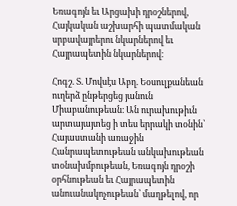Եռագոյն եւ Արցախի դրօշներով, Հայկական աշխարհի պատմական սրբավայրերու նկարներով եւ Հայրապետին նկարներով։

Հոգշ. Տ. Մովսէս Աբղ. Եօսուլքանեան ուղերձ ընթերցեց յանուն Միաբանութեան։ Ան ուրախութիւն արտայայտեց ի տես երրակի տօնին՝ Հայաստանի առաջին Հանրապետութեան անկախութեան տօնախմբութեան, Եռագոյն դրօշի օրհնութեան եւ Հայրապետին անուանակոչութեան՝ մաղթելով, որ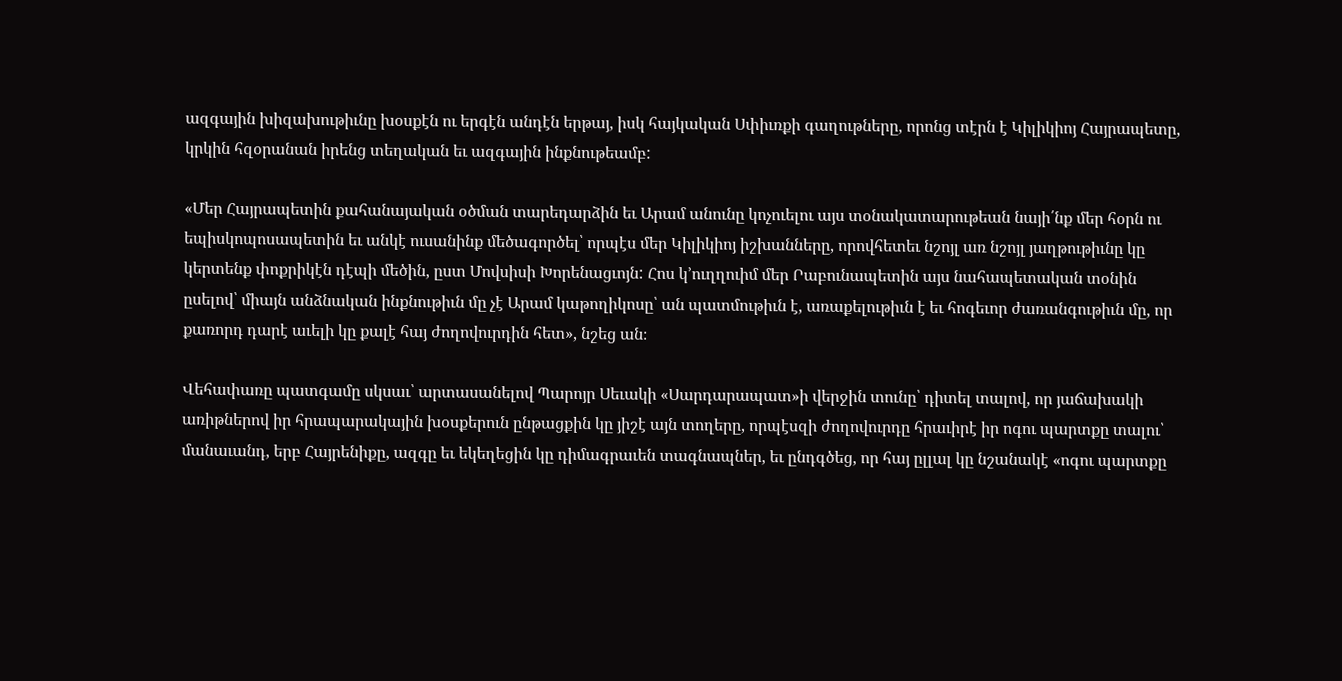ազգային խիզախութիւնը խօսքէն ու երգէն անդէն երթայ, իսկ հայկական Սփիւռքի գաղութները, որոնց տէրն է Կիլիկիոյ Հայրապետը, կրկին հզօրանան իրենց տեղական եւ ազգային ինքնութեամբ:

«Մեր Հայրապետին քահանայական օծման տարեդարձին եւ Արամ անունը կոչուելու այս տօնակատարութեան նայի՛նք մեր հօրն ու եպիսկոպոսապետին եւ անկէ ուսանինք մեծագործել՝ որպէս մեր Կիլիկիոյ իշխանները, որովհետեւ նշոյլ առ նշոյլ յաղթութիւնը կը կերտենք փոքրիկէն դէպի մեծին, ըստ Մովսիսի Խորենացւոյն: Հոս կ’ուղղուիմ մեր Րաբունապետին այս նահապետական տօնին ըսելով՝ միայն անձնական ինքնութիւն մը չէ Արամ կաթողիկոսը՝ ան պատմութիւն է, առաքելութիւն է եւ հոգեւոր ժառանգութիւն մը, որ քառորդ դարէ աւելի կը քալէ հայ ժողովուրդին հետ», նշեց ան։

Վեհափառը պատգամը սկսաւ՝ արտասանելով Պարոյր Սեւակի «Սարդարապատ»ի վերջին տունը՝ դիտել տալով, որ յաճախակի առիթներով իր հրապարակային խօսքերուն ընթացքին կը յիշէ այն տողերը, որպէսզի ժողովուրդը հրաւիրէ իր ոգու պարտքը տալու՝ մանաւանդ, երբ Հայրենիքը, ազգը եւ եկեղեցին կը դիմագրաւեն տագնապներ, եւ ընդգծեց, որ հայ ըլլալ կը նշանակէ «ոգու պարտքը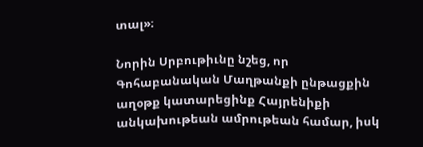տալ»։

Նորին Սրբութիւնը նշեց, որ Գոհաբանական Մաղթանքի ընթացքին աղօթք կատարեցինք Հայրենիքի անկախութեան ամրութեան համար, իսկ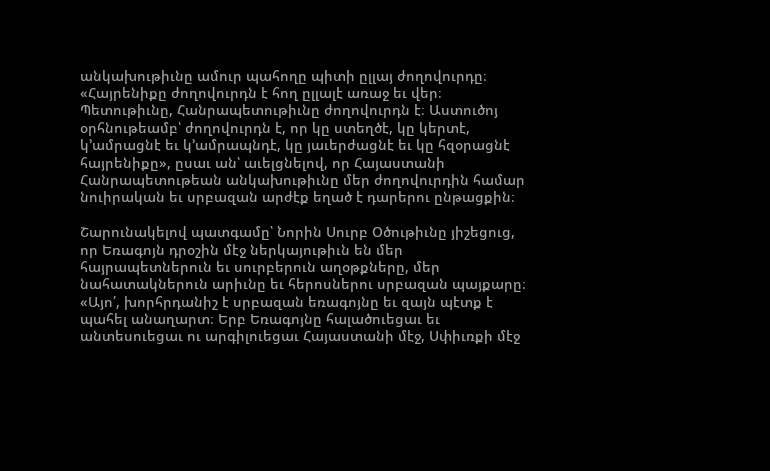անկախութիւնը ամուր պահողը պիտի ըլլայ ժողովուրդը։ «Հայրենիքը ժողովուրդն է հող ըլլալէ առաջ եւ վեր։ Պետութիւնը, Հանրապետութիւնը ժողովուրդն է։ Աստուծոյ օրհնութեամբ՝ ժողովուրդն է, որ կը ստեղծէ, կը կերտէ, կ՚ամրացնէ եւ կ՚ամրապնդէ, կը յաւերժացնէ եւ կը հզօրացնէ հայրենիքը», ըսաւ ան՝ աւելցնելով, որ Հայաստանի Հանրապետութեան անկախութիւնը մեր ժողովուրդին համար նուիրական եւ սրբազան արժէք եղած է դարերու ընթացքին։

Շարունակելով պատգամը՝ Նորին Սուրբ Օծութիւնը յիշեցուց, որ Եռագոյն դրօշին մէջ ներկայութիւն են մեր հայրապետներուն եւ սուրբերուն աղօթքները, մեր նահատակներուն արիւնը եւ հերոսներու սրբազան պայքարը։ «Այո՛, խորհրդանիշ է սրբազան եռագոյնը եւ զայն պէտք է պահել անաղարտ։ Երբ Եռագոյնը հալածուեցաւ եւ անտեսուեցաւ ու արգիլուեցաւ Հայաստանի մէջ, Սփիւռքի մէջ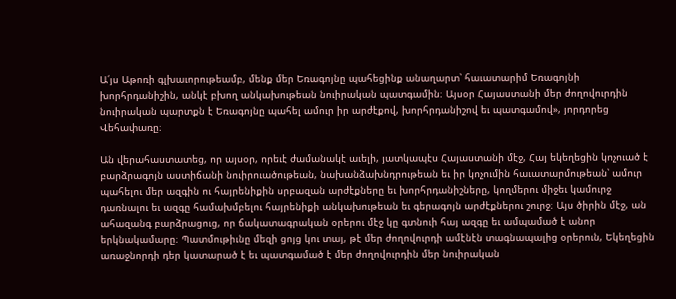Ա՛յս Աթոռի գլխաւորութեամբ, մենք մեր Եռագոյնը պահեցինք անաղարտ՝ հաւատարիմ Եռագոյնի խորհրդանիշին, անկէ բխող անկախութեան նուիրական պատգամին։ Այսօր Հայաստանի մեր ժողովուրդին նուիրական պարտքն է Եռագոյնը պահել ամուր իր արժէքով, խորհրդանիշով եւ պատգամով», յորդորեց Վեհափառը։

Ան վերահաստատեց, որ այսօր, որեւէ ժամանակէ աւելի, յատկապէս Հայաստանի մէջ, Հայ եկեղեցին կոչուած է բարձրագոյն աստիճանի նուիրուածութեան, նախանձախնդրութեան եւ իր կոչումին հաւատարմութեան՝ ամուր պահելու մեր ազգին ու հայրենիքին սրբազան արժէքները եւ խորհրդանիշները, կողմերու միջեւ կամուրջ դառնալու եւ ազգը համախմբելու հայրենիքի անկախութեան եւ գերագոյն արժէքներու շուրջ։ Այս ծիրին մէջ, ան ահազանգ բարձրացուց, որ ճակատագրական օրերու մէջ կը գտնուի հայ ազգը եւ ամպամած է անոր երկնակամարը։ Պատմութիւնը մեզի ցոյց կու տայ, թէ մեր ժողովուրդի ամէնէն տագնապալից օրերուն, Եկեղեցին առաջնորդի դեր կատարած է եւ պատգամած է մեր ժողովուրդին մեր նուիրական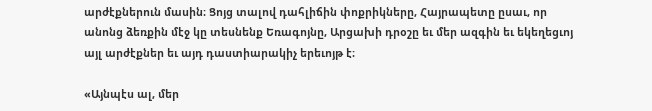արժէքներուն մասին։ Ցոյց տալով դահլիճին փոքրիկները, Հայրապետը ըսաւ, որ անոնց ձեռքին մէջ կը տեսնենք Եռագոյնը, Արցախի դրօշը եւ մեր ազգին եւ եկեղեցւոյ այլ արժէքներ եւ այդ դաստիարակիչ երեւոյթ է։

«Այնպէս ալ, մեր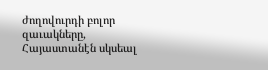ժողովուրդի բոլոր զաւակները, Հայաստանէն սկսեալ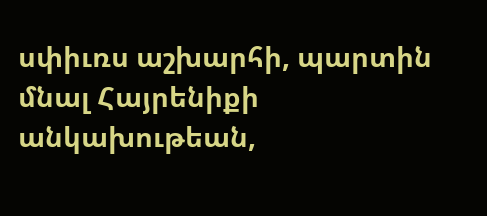սփիւռս աշխարհի, պարտին մնալ Հայրենիքի անկախութեան,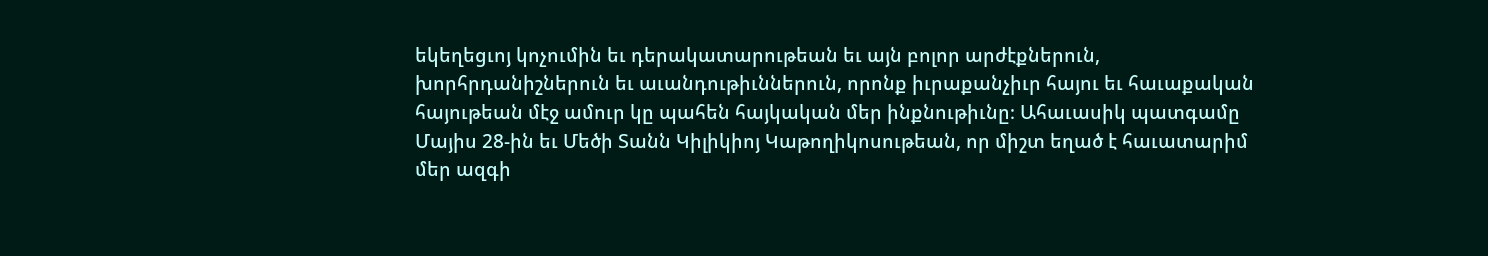եկեղեցւոյ կոչումին եւ դերակատարութեան եւ այն բոլոր արժէքներուն, խորհրդանիշներուն եւ աւանդութիւններուն, որոնք իւրաքանչիւր հայու եւ հաւաքական հայութեան մէջ ամուր կը պահեն հայկական մեր ինքնութիւնը։ Ահաւասիկ պատգամը Մայիս 28-ին եւ Մեծի Տանն Կիլիկիոյ Կաթողիկոսութեան, որ միշտ եղած է հաւատարիմ մեր ազգի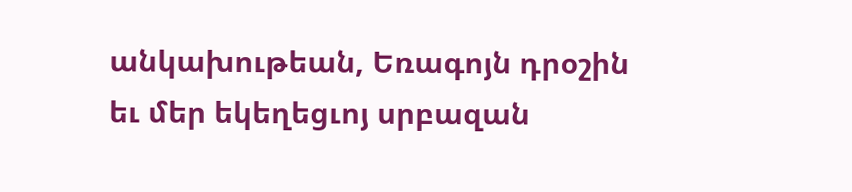անկախութեան, Եռագոյն դրօշին եւ մեր եկեղեցւոյ սրբազան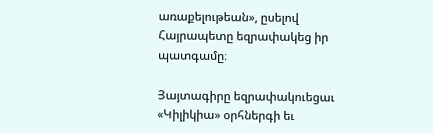առաքելութեան», ըսելով Հայրապետը եզրափակեց իր պատգամը։

Յայտագիրը եզրափակուեցաւ «Կիլիկիա» օրհներգի եւ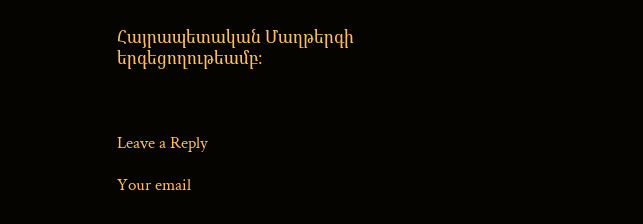Հայրապետական Մաղթերգի երգեցողութեամբ։



Leave a Reply

Your email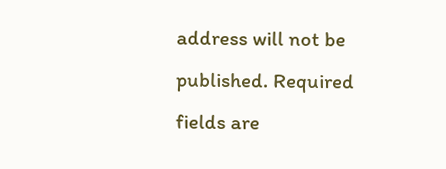address will not be published. Required fields are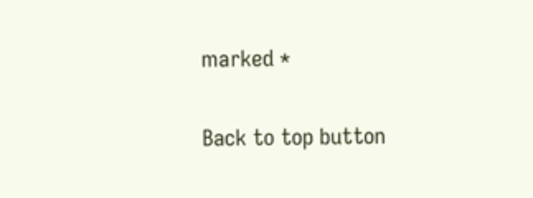marked *

Back to top button